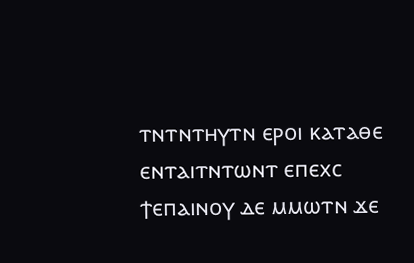ⲧⲛⲧⲛⲧⲏⲩⲧⲛ ⲉⲣⲟⲓ ⲕⲁⲧⲁⲑⲉ ⲉⲛⲧⲁⲓⲧⲛⲧⲱⲛⲧ ⲉⲡⲉⲭⲥ ϯⲉⲡⲁⲓⲛⲟⲩ ⲇⲉ ⲙⲙⲱⲧⲛ ϫⲉ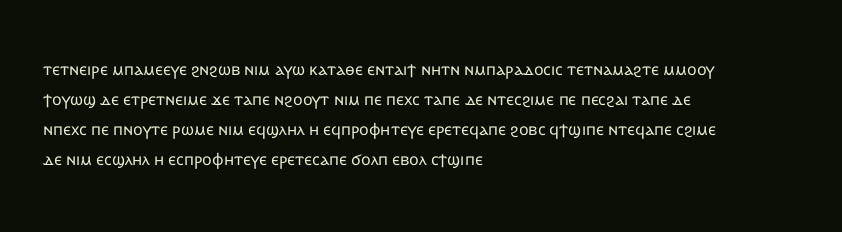ⲧⲉⲧⲛⲉⲓⲣⲉ ⲙⲡⲁⲙⲉⲉⲩⲉ ϩⲛϩⲱⲃ ⲛⲓⲙ ⲁⲩⲱ ⲕⲁⲧⲁⲑⲉ ⲉⲛⲧⲁⲓϯ ⲛⲏⲧⲛ ⲛⲙⲡⲁⲣⲁⲇⲟⲥⲓⲥ ⲧⲉⲧⲛⲁⲙⲁϩⲧⲉ ⲙⲙⲟⲟⲩ ϯⲟⲩⲱϣ ⲇⲉ ⲉⲧⲣⲉⲧⲛⲉⲓⲙⲉ ϫⲉ ⲧⲁⲡⲉ ⲛϩⲟⲟⲩⲧ ⲛⲓⲙ ⲡⲉ ⲡⲉⲭⲥ ⲧⲁⲡⲉ ⲇⲉ ⲛⲧⲉⲥϩⲓⲙⲉ ⲡⲉ ⲡⲉⲥϩⲁⲓ ⲧⲁⲡⲉ ⲇⲉ ⲛⲡⲉⲭⲥ ⲡⲉ ⲡⲛⲟⲩⲧⲉ ⲣⲱⲙⲉ ⲛⲓⲙ ⲉϥϣⲗⲏⲗ ⲏ ⲉϥⲡⲣⲟⲫⲏⲧⲉⲩⲉ ⲉⲣⲉⲧⲉϥⲁⲡⲉ ϩⲟⲃⲥ ϥϯϣⲓⲡⲉ ⲛⲧⲉϥⲁⲡⲉ ⲥϩⲓⲙⲉ ⲇⲉ ⲛⲓⲙ ⲉⲥϣⲗⲏⲗ ⲏ ⲉⲥⲡⲣⲟⲫⲏⲧⲉⲩⲉ ⲉⲣⲉⲧⲉⲥⲁⲡⲉ ϭⲟⲗⲡ ⲉⲃⲟⲗ ⲥϯϣⲓⲡⲉ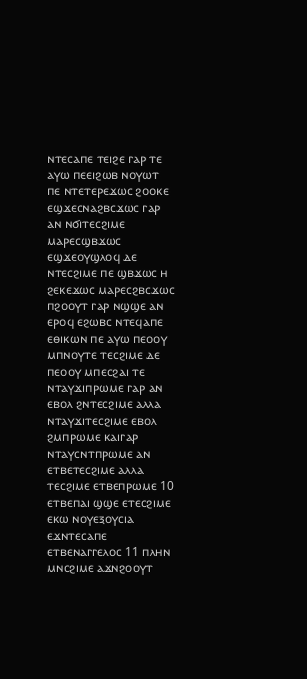ⲛⲧⲉⲥⲁⲡⲉ ⲧⲉⲓϩⲉ ⲅⲁⲣ ⲧⲉ ⲁⲩⲱ ⲡⲉⲉⲓϩⲱⲃ ⲛⲟⲩⲱⲧ ⲡⲉ ⲛⲧⲉⲧⲉⲣⲉϫⲱⲥ ϩⲟⲟⲕⲉ ⲉϣϫⲉⲥⲛⲁϩⲃⲥϫⲱⲥ ⲅⲁⲣ ⲁⲛ ⲛϭⲓⲧⲉⲥϩⲓⲙⲉ ⲙⲁⲣⲉⲥϣⲃϫⲱⲥ ⲉϣϫⲉⲟⲩϣⲗⲟϥ ⲇⲉ ⲛⲧⲉⲥϩⲓⲙⲉ ⲡⲉ ϣⲃϫⲱⲥ ⲏ ϩⲉⲕⲉϫⲱⲥ ⲙⲁⲣⲉⲥϩⲃⲥϫⲱⲥ ⲡϩⲟⲟⲩⲧ ⲅⲁⲣ ⲛϣϣⲉ ⲁⲛ ⲉⲣⲟϥ ⲉϩⲱⲃⲥ ⲛⲧⲉϥⲁⲡⲉ ⲉⲑⲓⲕⲱⲛ ⲡⲉ ⲁⲩⲱ ⲡⲉⲟⲟⲩ ⲙⲡⲛⲟⲩⲧⲉ ⲧⲉⲥϩⲓⲙⲉ ⲇⲉ ⲡⲉⲟⲟⲩ ⲙⲡⲉⲥϩⲁⲓ ⲧⲉ ⲛⲧⲁⲩϫⲓⲡⲣⲱⲙⲉ ⲅⲁⲣ ⲁⲛ ⲉⲃⲟⲗ ϩⲛⲧⲉⲥϩⲓⲙⲉ ⲁⲗⲗⲁ ⲛⲧⲁⲩϫⲓⲧⲉⲥϩⲓⲙⲉ ⲉⲃⲟⲗ ϩⲙⲡⲣⲱⲙⲉ ⲕⲁⲓⲅⲁⲣ ⲛⲧⲁⲩⲥⲛⲧⲡⲣⲱⲙⲉ ⲁⲛ ⲉⲧⲃⲉⲧⲉⲥϩⲓⲙⲉ ⲁⲗⲗⲁ ⲧⲉⲥϩⲓⲙⲉ ⲉⲧⲃⲉⲡⲣⲱⲙⲉ 10 ⲉⲧⲃⲉⲡⲁⲓ ϣϣⲉ ⲉⲧⲉⲥϩⲓⲙⲉ ⲉⲕⲱ ⲛⲟⲩⲉⲝⲟⲩⲥⲓⲁ ⲉϫⲛⲧⲉⲥⲁⲡⲉ ⲉⲧⲃⲉⲛⲁⲅⲅⲉⲗⲟⲥ 11 ⲡⲗⲏⲛ ⲙⲛⲥϩⲓⲙⲉ ⲁϫⲛϩⲟⲟⲩⲧ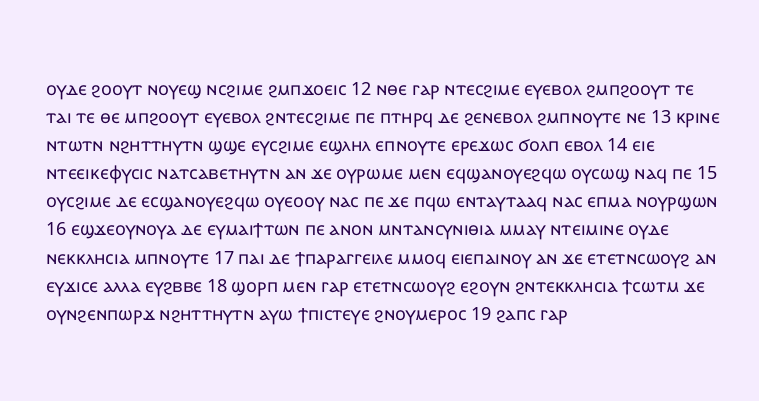ⲟⲩⲇⲉ ϩⲟⲟⲩⲧ ⲛⲟⲩⲉϣ ⲛⲥϩⲓⲙⲉ ϩⲙⲡϫⲟⲉⲓⲥ 12 ⲛⲑⲉ ⲅⲁⲣ ⲛⲧⲉⲥϩⲓⲙⲉ ⲉⲩⲉⲃⲟⲗ ϩⲙⲡϩⲟⲟⲩⲧ ⲧⲉ ⲧⲁⲓ ⲧⲉ ⲑⲉ ⲙⲡϩⲟⲟⲩⲧ ⲉⲩⲉⲃⲟⲗ ϩⲛⲧⲉⲥϩⲓⲙⲉ ⲡⲉ ⲡⲧⲏⲣϥ ⲇⲉ ϩⲉⲛⲉⲃⲟⲗ ϩⲙⲡⲛⲟⲩⲧⲉ ⲛⲉ 13 ⲕⲣⲓⲛⲉ ⲛⲧⲱⲧⲛ ⲛϩⲏⲧⲧⲏⲩⲧⲛ ϣϣⲉ ⲉⲩⲥϩⲓⲙⲉ ⲉϣⲗⲏⲗ ⲉⲡⲛⲟⲩⲧⲉ ⲉⲣⲉϫⲱⲥ ϭⲟⲗⲡ ⲉⲃⲟⲗ 14 ⲉⲓⲉ ⲛⲧⲉⲉⲓⲕⲉⲫⲩⲥⲓⲥ ⲛⲁⲧⲥⲁⲃⲉⲧⲏⲩⲧⲛ ⲁⲛ ϫⲉ ⲟⲩⲣⲱⲙⲉ ⲙⲉⲛ ⲉϥϣⲁⲛⲟⲩⲉϩϥⲱ ⲟⲩⲥⲱϣ ⲛⲁϥ ⲡⲉ 15 ⲟⲩⲥϩⲓⲙⲉ ⲇⲉ ⲉⲥϣⲁⲛⲟⲩⲉϩϥⲱ ⲟⲩⲉⲟⲟⲩ ⲛⲁⲥ ⲡⲉ ϫⲉ ⲡϥⲱ ⲉⲛⲧⲁⲩⲧⲁⲁϥ ⲛⲁⲥ ⲉⲡⲙⲁ ⲛⲟⲩⲣϣⲱⲛ 16 ⲉϣϫⲉⲟⲩⲛⲟⲩⲁ ⲇⲉ ⲉⲩⲙⲁⲓϯⲧⲱⲛ ⲡⲉ ⲁⲛⲟⲛ ⲙⲛⲧⲁⲛⲥⲩⲛⲓⲑⲓⲁ ⲙⲙⲁⲩ ⲛⲧⲉⲓⲙⲓⲛⲉ ⲟⲩⲇⲉ ⲛⲉⲕⲕⲗⲏⲥⲓⲁ ⲙⲡⲛⲟⲩⲧⲉ 17 ⲡⲁⲓ ⲇⲉ ϯⲡⲁⲣⲁⲅⲅⲉⲓⲗⲉ ⲙⲙⲟϥ ⲉⲓⲉⲡⲁⲓⲛⲟⲩ ⲁⲛ ϫⲉ ⲉⲧⲉⲧⲛⲥⲱⲟⲩϩ ⲁⲛ ⲉⲩϫⲓⲥⲉ ⲁⲗⲗⲁ ⲉⲩϩⲃⲃⲉ 18 ϣⲟⲣⲡ ⲙⲉⲛ ⲅⲁⲣ ⲉⲧⲉⲧⲛⲥⲱⲟⲩϩ ⲉϩⲟⲩⲛ ϩⲛⲧⲉⲕⲕⲗⲏⲥⲓⲁ ϯⲥⲱⲧⲙ ϫⲉ ⲟⲩⲛϩⲉⲛⲡⲱⲣϫ ⲛϩⲏⲧⲧⲏⲩⲧⲛ ⲁⲩⲱ ϯⲡⲓⲥⲧⲉⲩⲉ ϩⲛⲟⲩⲙⲉⲣⲟⲥ 19 ϩⲁⲡⲥ ⲅⲁⲣ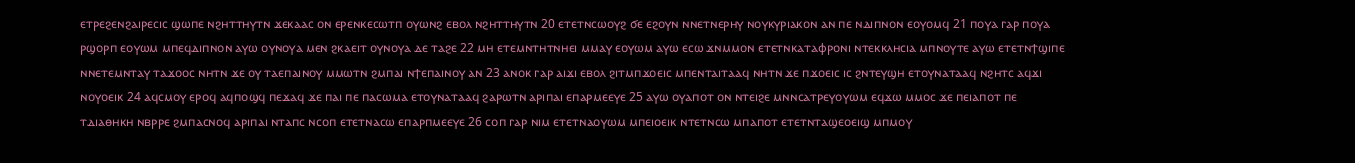ⲉⲧⲣⲉϩⲉⲛϩⲁⲓⲣⲉⲥⲓⲥ ϣⲱⲡⲉ ⲛϩⲏⲧⲧⲏⲩⲧⲛ ϫⲉⲕⲁⲁⲥ ⲟⲛ ⲉⲣⲉⲛⲕⲉⲥⲱⲧⲡ ⲟⲩⲱⲛϩ ⲉⲃⲟⲗ ⲛϩⲏⲧⲧⲏⲩⲧⲛ 20 ⲉⲧⲉⲧⲛⲥⲱⲟⲩϩ ϭⲉ ⲉϩⲟⲩⲛ ⲛⲛⲉⲧⲛⲉⲣⲏⲩ ⲛⲟⲩⲕⲩⲣⲓⲁⲕⲟⲛ ⲁⲛ ⲡⲉ ⲛⲇⲓⲡⲛⲟⲛ ⲉⲟⲩⲟⲙϥ 21 ⲡⲟⲩⲁ ⲅⲁⲣ ⲡⲟⲩⲁ ⲣϣⲟⲣⲡ ⲉⲟⲩⲱⲙ ⲙⲡⲉϥⲇⲓⲡⲛⲟⲛ ⲁⲩⲱ ⲟⲩⲛⲟⲩⲁ ⲙⲉⲛ ϩⲕⲁⲉⲓⲧ ⲟⲩⲛⲟⲩⲁ ⲇⲉ ⲧⲁϩⲉ 22 ⲙⲏ ⲉⲧⲉⲙⲛⲧⲏⲧⲛⲏⲉⲓ ⲙⲙⲁⲩ ⲉⲟⲩⲱⲙ ⲁⲩⲱ ⲉⲥⲱ ϫⲛⲙⲙⲟⲛ ⲉⲧⲉⲧⲛⲕⲁⲧⲁⲫⲣⲟⲛⲓ ⲛⲧⲉⲕⲕⲗⲏⲥⲓⲁ ⲙⲡⲛⲟⲩⲧⲉ ⲁⲩⲱ ⲉⲧⲉⲧⲛϯϣⲓⲡⲉ ⲛⲛⲉⲧⲉⲙⲛⲧⲁⲩ ⲧⲁϫⲟⲟⲥ ⲛⲏⲧⲛ ϫⲉ ⲟⲩ ⲧⲁⲉⲡⲁⲓⲛⲟⲩ ⲙⲙⲱⲧⲛ ϩⲙⲡⲁⲓ ⲛϯⲉⲡⲁⲓⲛⲟⲩ ⲁⲛ 23 ⲁⲛⲟⲕ ⲅⲁⲣ ⲁⲓϫⲓ ⲉⲃⲟⲗ ϩⲓⲧⲙⲡϫⲟⲉⲓⲥ ⲙⲡⲉⲛⲧⲁⲓⲧⲁⲁϥ ⲛⲏⲧⲛ ϫⲉ ⲡϫⲟⲉⲓⲥ ⲓⲥ ϩⲛⲧⲉⲩϣⲏ ⲉⲧⲟⲩⲛⲁⲧⲁⲁϥ ⲛϩⲏⲧⲥ ⲁϥϫⲓ ⲛⲟⲩⲟⲉⲓⲕ 24 ⲁϥⲥⲙⲟⲩ ⲉⲣⲟϥ ⲁϥⲡⲟϣϥ ⲡⲉϫⲁϥ ϫⲉ ⲡⲁⲓ ⲡⲉ ⲡⲁⲥⲱⲙⲁ ⲉⲧⲟⲩⲛⲁⲧⲁⲁϥ ϩⲁⲣⲱⲧⲛ ⲁⲣⲓⲡⲁⲓ ⲉⲡⲁⲣⲙⲉⲉⲩⲉ 25 ⲁⲩⲱ ⲟⲩⲁⲡⲟⲧ ⲟⲛ ⲛⲧⲉⲓϩⲉ ⲙⲛⲛⲥⲁⲧⲣⲉⲩⲟⲩⲱⲙ ⲉϥϫⲱ ⲙⲙⲟⲥ ϫⲉ ⲡⲉⲓⲁⲡⲟⲧ ⲡⲉ ⲧⲇⲓⲁⲑⲏⲕⲏ ⲛⲃⲣⲣⲉ ϩⲙⲡⲁⲥⲛⲟϥ ⲁⲣⲓⲡⲁⲓ ⲛⲧⲁⲡⲥ ⲛⲥⲟⲡ ⲉⲧⲉⲧⲛⲁⲥⲱ ⲉⲡⲁⲣⲡⲙⲉⲉⲩⲉ 26 ⲥⲟⲡ ⲅⲁⲣ ⲛⲓⲙ ⲉⲧⲉⲧⲛⲁⲟⲩⲱⲙ ⲙⲡⲉⲓⲟⲉⲓⲕ ⲛⲧⲉⲧⲛⲥⲱ ⲙⲡⲁⲡⲟⲧ ⲉⲧⲉⲧⲛⲧⲁϣⲉⲟⲉⲓϣ ⲙⲡⲙⲟⲩ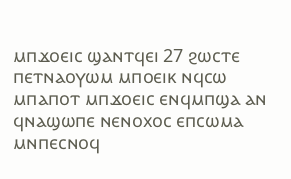ⲙⲡϫⲟⲉⲓⲥ ϣⲁⲛⲧϥⲉⲓ 27 ϩⲱⲥⲧⲉ ⲡⲉⲧⲛⲁⲟⲩⲱⲙ ⲙⲡⲟⲉⲓⲕ ⲛϥⲥⲱ ⲙⲡⲁⲡⲟⲧ ⲙⲡϫⲟⲉⲓⲥ ⲉⲛϥⲙⲡϣⲁ ⲁⲛ ϥⲛⲁϣⲱⲡⲉ ⲛⲉⲛⲟⲭⲟⲥ ⲉⲡⲥⲱⲙⲁ ⲙⲛⲡⲉⲥⲛⲟϥ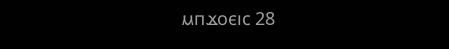ⲙⲡϫⲟⲉⲓⲥ 28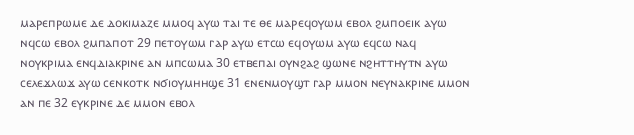ⲙⲁⲣⲉⲡⲣⲱⲙⲉ ⲇⲉ ⲇⲟⲕⲓⲙⲁⲍⲉ ⲙⲙⲟϥ ⲁⲩⲱ ⲧⲁⲓ ⲧⲉ ⲑⲉ ⲙⲁⲣⲉϥⲟⲩⲱⲙ ⲉⲃⲟⲗ ϩⲙⲡⲟⲉⲓⲕ ⲁⲩⲱ ⲛϥⲥⲱ ⲉⲃⲟⲗ ϩⲙⲡⲁⲡⲟⲧ 29 ⲡⲉⲧⲟⲩⲱⲙ ⲅⲁⲣ ⲁⲩⲱ ⲉⲧⲥⲱ ⲉϥⲟⲩⲱⲙ ⲁⲩⲱ ⲉϥⲥⲱ ⲛⲁϥ ⲛⲟⲩⲕⲣⲓⲙⲁ ⲉⲛϥⲇⲓⲁⲕⲣⲓⲛⲉ ⲁⲛ ⲙⲡⲥⲱⲙⲁ 30 ⲉⲧⲃⲉⲡⲁⲓ ⲟⲩⲛϩⲁϩ ϣⲱⲛⲉ ⲛϩⲏⲧⲧⲏⲩⲧⲛ ⲁⲩⲱ ⲥⲉⲗⲉϫⲗⲱϫ ⲁⲩⲱ ⲥⲉⲛⲕⲟⲧⲕ ⲛϭⲓⲟⲩⲙⲏⲏϣⲉ 31 ⲉⲛⲉⲛⲙⲟⲩϣⲧ ⲅⲁⲣ ⲙⲙⲟⲛ ⲛⲉⲩⲛⲁⲕⲣⲓⲛⲉ ⲙⲙⲟⲛ ⲁⲛ ⲡⲉ 32 ⲉⲩⲕⲣⲓⲛⲉ ⲇⲉ ⲙⲙⲟⲛ ⲉⲃⲟⲗ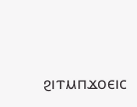ϩⲓⲧⲙⲡϫⲟⲉⲓⲥ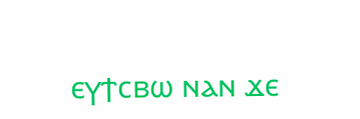ⲉⲩϯⲥⲃⲱ ⲛⲁⲛ ϫⲉ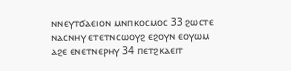ⲛⲛⲉⲩⲧϭⲁⲉⲓⲟⲛ ⲙⲛⲡⲕⲟⲥⲙⲟⲥ 33 ϩⲱⲥⲧⲉ ⲛⲁⲥⲛⲏⲩ ⲉⲧⲉⲧⲛⲥⲱⲟⲩϩ ⲉϩⲟⲩⲛ ⲉⲟⲩⲱⲙ ⲁϩⲉ ⲉⲛⲉⲧⲛⲉⲣⲏⲩ 34 ⲡⲉⲧϩⲕⲁⲉⲓⲧ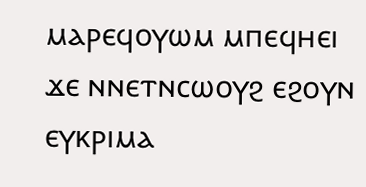ⲙⲁⲣⲉϥⲟⲩⲱⲙ ⲙⲡⲉϥⲏⲉⲓ ϫⲉ ⲛⲛⲉⲧⲛⲥⲱⲟⲩϩ ⲉϩⲟⲩⲛ ⲉⲩⲕⲣⲓⲙⲁ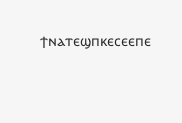ϯⲛⲁⲧⲉϣⲡⲕⲉⲥⲉⲉⲡⲉ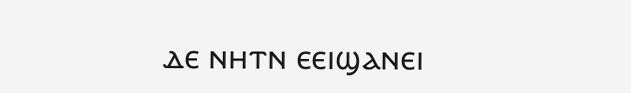ⲇⲉ ⲛⲏⲧⲛ ⲉⲉⲓϣⲁⲛⲉⲓ